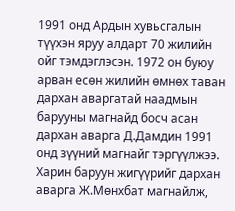1991 онд Ардын хувьсгалын түүхэн яруу алдарт 70 жилийн ойг тэмдэглэсэн. 1972 он буюу арван есөн жилийн өмнөх таван дархан аваргатай наадмын барууны магнайд босч асан дархан аварга Д.Дамдин 1991 онд зүүний магнайг тэргүүлжээ. Харин баруун жигүүрийг дархан аварга Ж.Мөнхбат магнайлж,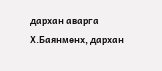дархан аварга Х.Баянмөнх, дархан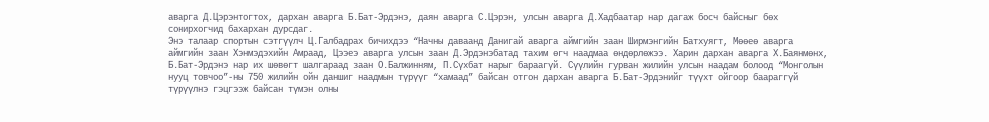аварга Д.Цэрэнтогтох, дархан аварга Б.Бат-Эрдэнэ, даян аварга С.Цэрэн, улсын аварга Д.Хадбаатар нар дагаж босч байсныг бөх сонирхогчид бахархан дурсдаг.
Энэ талаар спортын сэтгүүлч Ц.Галбадрах бичихдээ “Начны даваанд Данигай аварга аймгийн заан Ширмэнгийн Батхуягт, Мөөеө аварга аймгийн заан Хэнмэдэхийн Амраад, Цээеэ аварга улсын заан Д.Эрдэнэбатад тахим өгч наадмаа өндөрлөжээ. Харин дархан аварга Х.Баянмөнх, Б.Бат-Эрдэнэ нар их шөвөгт шалгараад заан О.Балжинням, П.Сүхбат нарыг бараагүй. Сүүлийн гурван жилийн улсын наадам болоод “Монголын нууц товчоо”-ны 750 жилийн ойн даншиг наадмын түрүүг “хамаад” байсан отгон дархан аварга Б.Бат-Эрдэнийг түүхт ойгоор баараггүй түрүүлнэ гэцгээж байсан түмэн олны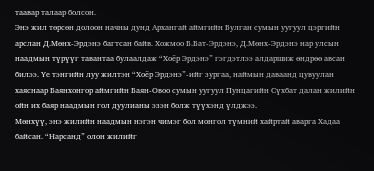таавар талаар болсон.
Энэ жил төрсөн долоон начны дунд Архангай аймгийн Булган сумын уугуул цэргийн арслан Д.Мөнх-Эрдэнэ багтсан байв. Хожмоо Б.Бат-Эрдэнэ, Д.Мөнх-Эрдэнэ нар улсын наадмын түрүүг тавантаа булаалдаж “Хоёр Эрдэнэ” гэгдэтлээ алдаршиж өндрөө авсан билээ. Үе тэнгийн луу жилтэн “Хоёр Эрдэнэ”-ийг зургаа, наймын даваанд цувуулан хаяснаар Баянхонгор аймгийн Баян-Овоо сумын уугуул Пунцагийн Сүхбат далан жилийн ойн их баяр наадмын гол дуулианы эзэн болж түүхэнд үлджээ.
Мөнхүү, энэ жилийн наадмын нэгэн чимэг бол монгол түмний хайртай аварга Хадаа байсан. “Нарсанд” олон жилийг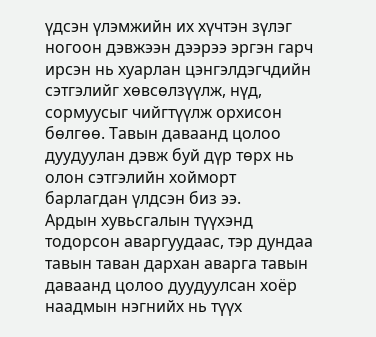үдсэн үлэмжийн их хүчтэн зүлэг ногоон дэвжээн дээрээ эргэн гарч ирсэн нь хуарлан цэнгэлдэгчдийн сэтгэлийг хөвсөлзүүлж, нүд, сормуусыг чийгтүүлж орхисон бөлгөө. Тавын даваанд цолоо дуудуулан дэвж буй дүр төрх нь олон сэтгэлийн хойморт барлагдан үлдсэн биз ээ.
Ардын хувьсгалын түүхэнд тодорсон аваргуудаас, тэр дундаа тавын таван дархан аварга тавын даваанд цолоо дуудуулсан хоёр наадмын нэгнийх нь түүх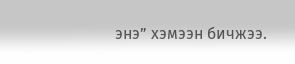энэ” хэмээн бичжээ.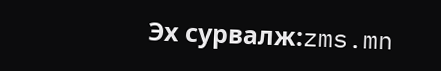Эх сурвалж:zms.mn